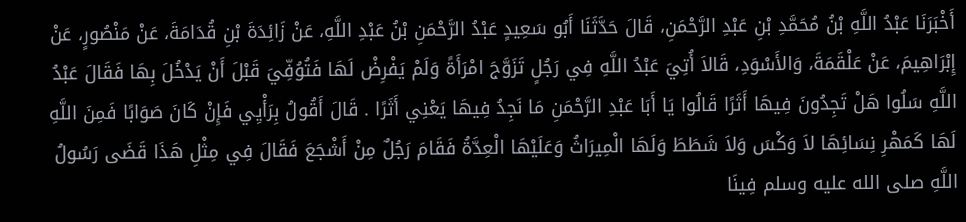أَخْبَرَنَا عَبْدُ اللَّهِ بْنُ مُحَمَّدِ بْنِ عَبْدِ الرَّحْمَنِ، قَالَ حَدَّثَنَا أَبُو سَعِيدٍ عَبْدُ الرَّحْمَنِ بْنُ عَبْدِ اللَّهِ، عَنْ زَائِدَةَ بْنِ قُدَامَةَ، عَنْ مَنْصُورٍ، عَنْ إِبْرَاهِيمَ، عَنْ عَلْقَمَةَ، وَالأَسْوَدِ، قَالاَ أُتِيَ عَبْدُ اللَّهِ فِي رَجُلٍ تَزَوَّجَ امْرَأَةً وَلَمْ يَفْرِضْ لَهَا فَتُوُفِّيَ قَبْلَ أَنْ يَدْخُلَ بِهَا فَقَالَ عَبْدُ اللَّهِ سَلُوا هَلْ تَجِدُونَ فِيهَا أَثَرًا قَالُوا يَا أَبَا عَبْدِ الرَّحْمَنِ مَا نَجِدُ فِيهَا يَعْنِي أَثَرًا . قَالَ أَقُولُ بِرَأْيِي فَإِنْ كَانَ صَوَابًا فَمِنَ اللَّهِ لَهَا كَمَهْرِ نِسَائِهَا لاَ وَكْسَ وَلاَ شَطَطَ وَلَهَا الْمِيرَاثُ وَعَلَيْهَا الْعِدَّةُ فَقَامَ رَجُلٌ مِنْ أَشْجَعَ فَقَالَ فِي مِثْلِ هَذَا قَضَى رَسُولُ اللَّهِ صلى الله عليه وسلم فِينَا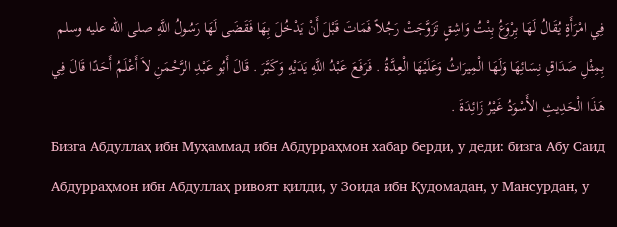فِي امْرَأَةٍ يُقَالُ لَهَا بِرْوَعُ بِنْتُ وَاشِقٍ تَزَوَّجَتْ رَجُلاً فَمَاتَ قَبْلَ أَنْ يَدْخُلَ بِهَا فَقَضَى لَهَا رَسُولُ اللَّهِ صلى الله عليه وسلم بِمِثْلِ صَدَاقِ نِسَائِهَا وَلَهَا الْمِيرَاثُ وَعَلَيْهَا الْعِدَّةُ . فَرَفَعَ عَبْدُ اللَّهِ يَدَيْهِ وَكَبَّرَ . قَالَ أَبُو عَبْدِ الرَّحْمَنِ لاَ أَعْلَمُ أَحَدًا قَالَ فِي هَذَا الْحَدِيثِ الأَسْوَدُ غَيْرُ زَائِدَةَ .
Бизга Абдуллаҳ ибн Муҳаммад ибн Абдурраҳмон хабар берди, у деди: бизга Абу Саид Абдурраҳмон ибн Абдуллаҳ ривоят қилди, у Зоида ибн Қудомадан, у Мансурдан, у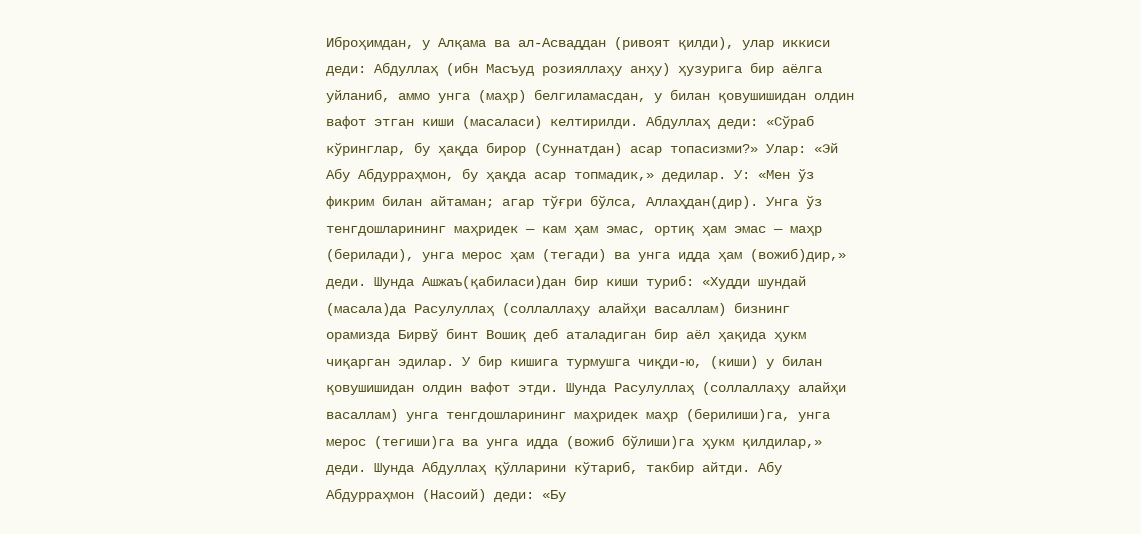Иброҳимдан, у Алқама ва ал-Асваддан (ривоят қилди), улар иккиси деди: Абдуллаҳ (ибн Масъуд розияллаҳу анҳу) ҳузурига бир аёлга уйланиб, аммо унга (маҳр) белгиламасдан, у билан қовушишидан олдин вафот этган киши (масаласи) келтирилди. Абдуллаҳ деди: «Сўраб кўринглар, бу ҳақда бирор (Суннатдан) асар топасизми?» Улар: «Эй Абу Абдурраҳмон, бу ҳақда асар топмадик,» дедилар. У: «Мен ўз фикрим билан айтаман; агар тўғри бўлса, Аллаҳдан(дир). Унга ўз тенгдошларининг маҳридек — кам ҳам эмас, ортиқ ҳам эмас — маҳр (берилади), унга мерос ҳам (тегади) ва унга идда ҳам (вожиб)дир,» деди. Шунда Ашжаъ(қабиласи)дан бир киши туриб: «Худди шундай (масала)да Расулуллаҳ (соллаллаҳу алайҳи васаллам) бизнинг орамизда Бирвў бинт Вошиқ деб аталадиган бир аёл ҳақида ҳукм чиқарган эдилар. У бир кишига турмушга чиқди-ю, (киши) у билан қовушишидан олдин вафот этди. Шунда Расулуллаҳ (соллаллаҳу алайҳи васаллам) унга тенгдошларининг маҳридек маҳр (берилиши)га, унга мерос (тегиши)га ва унга идда (вожиб бўлиши)га ҳукм қилдилар,» деди. Шунда Абдуллаҳ қўлларини кўтариб, такбир айтди. Абу Абдурраҳмон (Насоий) деди: «Бу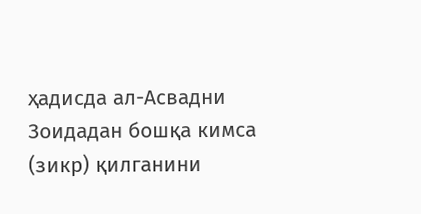ҳадисда ал-Асвадни Зоидадан бошқа кимса (зикр) қилганини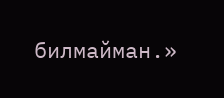билмайман.»